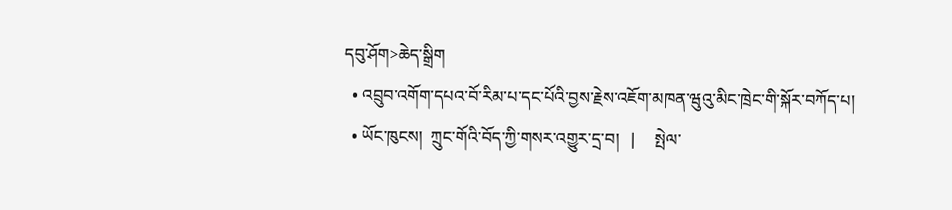དབུ་ཤོག>ཆེད་སྒྲིག
  • འབྲུབ་འགོག་དཔའ་བོ་རིམ་པ་དང་པོའི་བྱས་རྗེས་འཇོག་མཁན་ཝུའུ་མིང་ཁྲེང་གི་སྐོར་བཀོད་པ།
  • ཡོང་ཁུངས།  ཀྲུང་གོའི་བོད་ཀྱི་གསར་འགྱུར་དྲ་བ།   |     སྤེལ་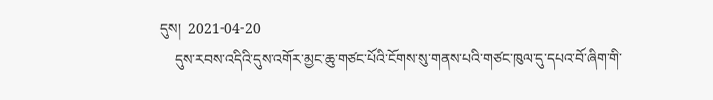དུས།  2021-04-20
    དུས་རབས་འདིའི་དུས་འགོར་མྱང་ཆུ་གཙང་པོའི་ངོགས་སུ་གནས་པའི་གཙང་ཁུལ་དུ་དཔའ་བོ་ཞིག་གི་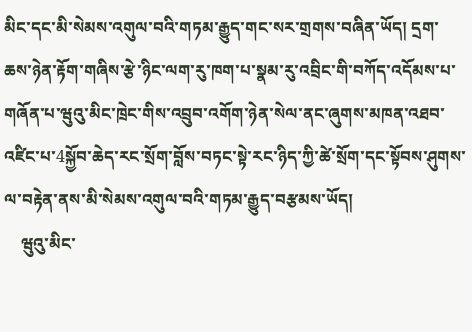མིང་དང་མི་སེམས་འགུལ་བའི་གཏམ་རྒྱུད་གང་སར་གྲགས་བཞིན་ཡོད། དྲག་ཆས་ཉེན་རྟོག་གཞིས་རྩེ་ཉིང་ལག་རུ་ཁག་པ་སྣམ་རུ་འབྲིང་གི་བཀོད་འདོམས་པ་གཞོན་པ་ཝུའུ་མིང་ཁྲེང་གིས་འབྲུབ་འགོག་ཉེན་སེལ་ནང་ཞུགས་མཁན་འཐབ་འཛིང་པ་4སྐྱོབ་ཆེད་རང་སྲོག་བློས་བཏང་སྟེ་རང་ཉིད་ཀྱི་ཚེ་སྲོག་དང་སྟོབས་ཤུགས་ལ་བརྟེན་ནས་མི་སེམས་འགུལ་བའི་གཏམ་རྒྱུད་བརྩམས་ཡོད།
    ཝུའུ་མིང་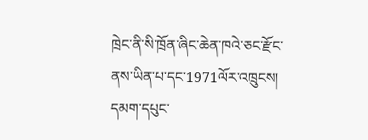ཁྲེང་ནི་སི་ཁྲོན་ཞིང་ཆེན་ཁའེ་ཅང་རྫོང་ནས་ཡིན་པ་དང་1971ལོར་འཁྲུངས། དམག་དཔུང་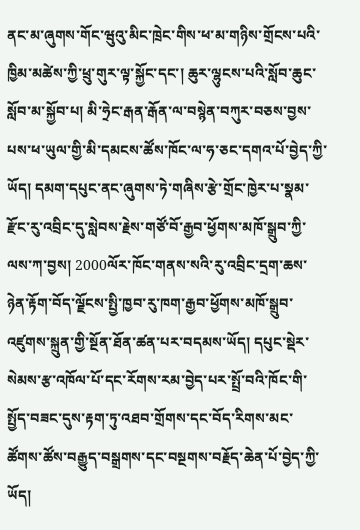ནང་མ་ཞུགས་གོང་ཝུའུ་མིང་ཁྲེང་གིས་ཕ་མ་གཉིས་གྲོངས་པའི་ཁྱིམ་མཚེས་ཀྱི་ཕྲུ་གུར་ལྟ་སྐྱོང་དང་། ཆུར་ལྷུངས་པའི་སློབ་ཆུང་སློབ་མ་སྐྱོབ་པ། མི་ཧྲེང་རྒན་རྒོན་ལ་བསྙེན་བཀུར་བཅས་བྱས་པས་ཕ་ཡུལ་གྱི་མི་དམངས་ཚོས་ཁོང་ལ་ཧ་ཅང་དགའ་པོ་བྱེད་ཀྱི་ཡོད། དམག་དཔུང་ནང་ཞུགས་ཏེ་གཞིས་རྩེ་གྲོང་ཁྱེར་པ་སྣམ་རྫོང་རུ་འབྲིང་དུ་སླེབས་རྗེས་གཙོ་བོ་རྒྱབ་ཕྱོགས་མཁོ་སྒྲུབ་ཀྱི་ལས་ཀ་བྱས། 2000ལོར་ཁོང་གནས་སའི་རུ་འབྲིང་དྲག་ཆས་ཉེན་རྟོག་བོད་ལྗོངས་སྤྱི་ཁྱབ་རུ་ཁག་རྒྱབ་ཕྱོགས་མཁོ་སྒྲུབ་འཛུགས་སྐྲུན་གྱི་སྔོན་ཐོན་ཚན་པར་བདམས་ཡོད། དཔུང་སྡེར་སེམས་རྩ་འཁོལ་པོ་དང་རོགས་རམ་བྱེད་པར་སྤྲོ་བའི་ཁོང་གི་སྤྱོད་བཟང་དུས་རྟག་ཏུ་འཐབ་གྲོགས་དང་བོད་རིགས་མང་ཚོགས་ཚོས་བརྒྱུད་བསྒྲགས་དང་བསྔགས་བརྗོད་ཆེན་པོ་བྱེད་ཀྱི་ཡོད།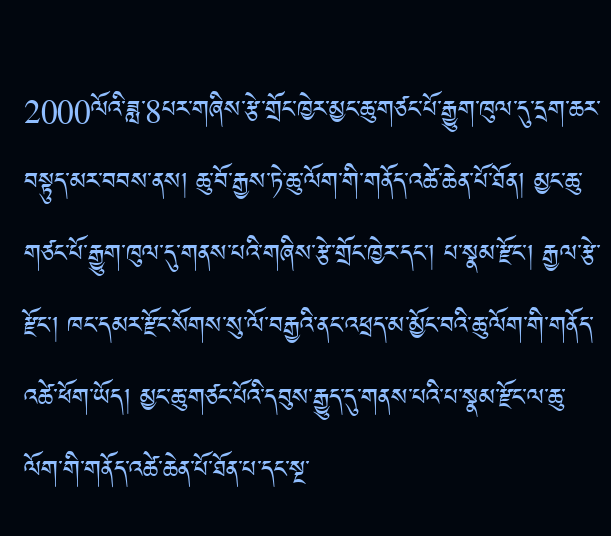2000ལོའི་ཟླ་8པར་གཞིས་རྩེ་གྲོང་ཁྱེར་མྱང་ཆུ་གཙང་པོ་རྒྱུག་ཁུལ་དུ་དྲག་ཆར་བསྟུད་མར་བབས་ནས། ཆུ་བོ་རྒྱས་ཏེ་ཆུ་ལོག་གི་གནོད་འཚེ་ཆེན་པོ་ཐོན། མྱང་ཆུ་གཙང་པོ་རྒྱུག་ཁུལ་དུ་གནས་པའི་གཞིས་རྩེ་གྲོང་ཁྱེར་དང་། པ་སྣམ་རྫོང་། རྒྱལ་རྩེ་རྫོང་། ཁང་དམར་རྫོང་སོགས་སུ་ལོ་བརྒྱའི་ནང་འཕྲད་མ་མྱོང་བའི་ཆུ་ལོག་གི་གནོད་འཚེ་ཕོག་ཡོད། མྱང་ཆུ་གཙང་པོའི་དབུས་རྒྱུད་དུ་གནས་པའི་པ་སྣམ་རྫོང་ལ་ཆུ་ལོག་གི་གནོད་འཚེ་ཆེན་པོ་ཐོན་པ་དང་སྔ་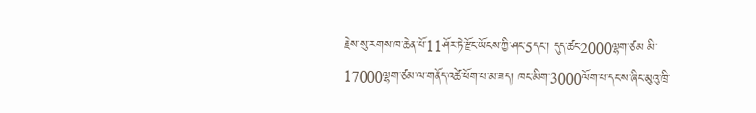རྗེས་སུ་རགས་ཁ་ཆེན་པོ་11ཤོར་ཏེ་རྫོང་ཡོངས་ཀྱི་ཤང་5དང་། དུད་ཚང་2000ལྷག་ཙམ མི་17000ལྷག་ཙམ་ལ་གནོད་འཚེ་ཕོག་པ་མ་ཟད། ཁང་མིག་3000ལོག་པ་དང་ས་ཞིང་མུའུ་ཁྲི་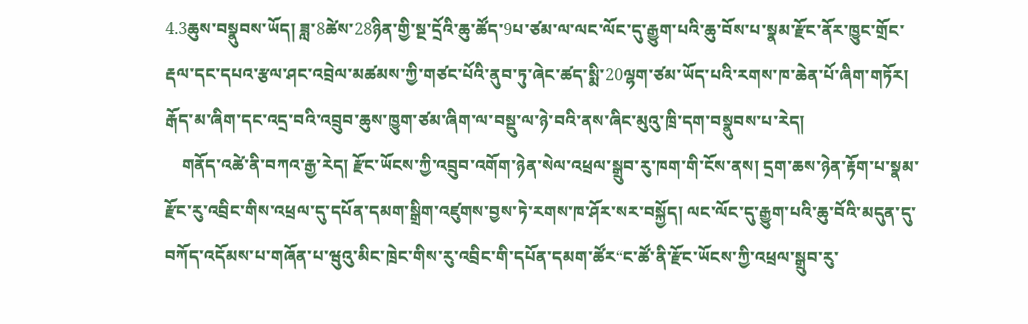4.3ཆུས་བསྣུབས་ཡོད། ཟླ་8ཚེས་28ཉིན་གྱི་སྔ་དྲོའི་ཆུ་ཚོད་9པ་ཙམ་ལ་ལང་ལོང་དུ་རྒྱུག་པའི་ཆུ་བོས་པ་སྣམ་རྫོང་ནོར་ཁྱུང་གྲོང་རྡལ་དང་དཔའ་རྩལ་ཤང་འབྲེལ་མཚམས་ཀྱི་གཙང་པོའི་ནུབ་ཏུ་ཞེང་ཚད་སྨི་20ལྷག་ཙམ་ཡོད་པའི་རགས་ཁ་ཆེན་པོ་ཞིག་གཏོར། རྒོད་མ་ཞིག་དང་འདྲ་བའི་འབྲུབ་ཆུས་ཁྱུག་ཙམ་ཞིག་ལ་བསྡུ་ལ་ཉེ་བའི་ནས་ཞིང་མུའུ་ཁྲི་དག་བསྣུབས་པ་རེད།
    གནོད་འཚེ་ནི་བཀའ་རྒྱ་རེད། རྫོང་ཡོངས་ཀྱི་འབྲུབ་འགོག་ཉེན་སེལ་འཕྲལ་སྒྲུབ་རུ་ཁག་གི་ངོས་ནས། དྲག་ཆས་ཉེན་རྟོག་པ་སྣམ་རྫོང་རུ་འབྲིང་གིས་འཕྲལ་དུ་དཔོན་དམག་སྒྲིག་འཛུགས་བྱས་ཏེ་རགས་ཁ་ཤོར་སར་བསྐྱོད། ལང་ལོང་དུ་རྒྱུག་པའི་ཆུ་བོའི་མདུན་དུ་བཀོད་འདོམས་པ་གཞོན་པ་ཝུའུ་མིང་ཁྲེང་གིས་རུ་འབྲིང་གི་དཔོན་དམག་ཚོར“ང་ཚོ་ནི་རྫོང་ཡོངས་ཀྱི་འཕྲལ་སྒྲུབ་རུ་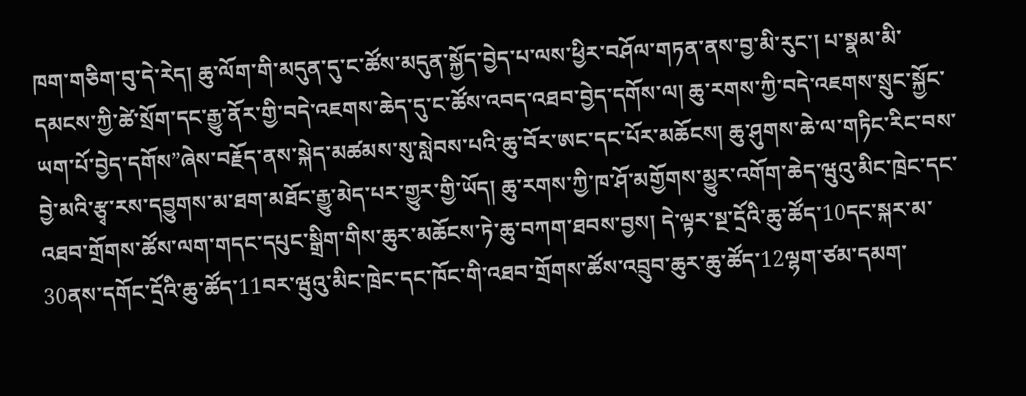ཁག་གཅིག་བུ་དེ་རེད། ཆུ་ལོག་གི་མདུན་དུ་ང་ཚོས་མདུན་སྐྱོད་བྱེད་པ་ལས་ཕྱིར་བཤོལ་གཏན་ནས་བྱ་མི་རུང་། པ་སྣམ་མི་དམངས་ཀྱི་ཚེ་སྲོག་དང་རྒྱུ་ནོར་གྱི་བདེ་འཇགས་ཆེད་དུ་ང་ཚོས་འབད་འཐབ་བྱེད་དགོས་ལ། ཆུ་རགས་ཀྱི་བདེ་འཇགས་སྲུང་སྐྱོང་ཡག་པོ་བྱེད་དགོས”ཞེས་བརྗོད་ནས་སྐེད་མཚམས་སུ་སླེབས་པའི་ཆུ་བོར་ཨང་དང་པོར་མཆོངས། ཆུ་ཤུགས་ཆེ་ལ་གཏིང་རིང་བས་བྱེ་མའི་རྩྭ་རས་དབྱུགས་མ་ཐག་མཐོང་རྒྱུ་མེད་པར་གྱུར་གྱི་ཡོད། ཆུ་རགས་ཀྱི་ཁ་ཤོ་མགྱོགས་མྱུར་འགོག་ཆེད་ཝུའུ་མིང་ཁྲེང་དང་འཐབ་གྲོགས་ཚོས་ལག་གདང་དཔུང་སྒྲིག་གིས་ཆུར་མཆོངས་ཏེ་ཆུ་བཀག་ཐབས་བྱས། དེ་ལྟར་སྔ་དྲོའི་ཆུ་ཚོད་10དང་སྐར་མ་30ནས་དགོང་དྲོའི་ཆུ་ཚོད་11བར་ཝུའུ་མིང་ཁྲེང་དང་ཁོང་གི་འཐབ་གྲོགས་ཚོས་འབྲུབ་ཆུར་ཆུ་ཚོད་12ལྷག་ཙམ་དམག་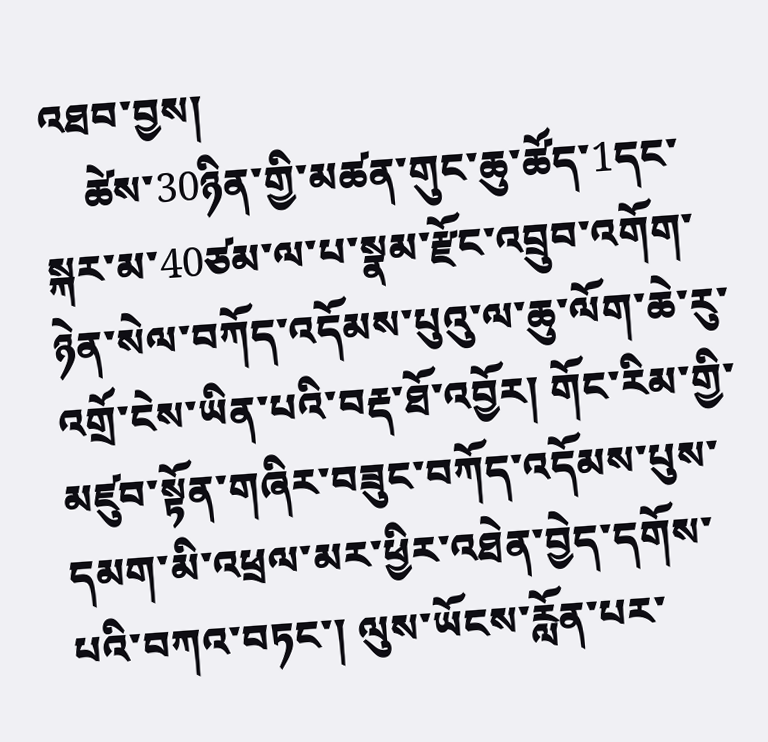འཐབ་བྱས།
    ཚེས་30ཉིན་གྱི་མཚན་གུང་ཆུ་ཚོད་1དང་སྐར་མ་40ཙམ་ལ་པ་སྣམ་རྫོང་འབྲུབ་འགོག་ཉེན་སེལ་བཀོད་འདོམས་པུའུ་ལ་ཆུ་ལོག་ཆེ་རུ་འགྲོ་ངེས་ཡིན་པའི་བརྡ་ཐོ་འབྱོར། གོང་རིམ་གྱི་མཛུབ་སྟོན་གཞིར་བཟུང་བཀོད་འདོམས་པུས་དམག་མི་འཕྲལ་མར་ཕྱིར་འཐེན་བྱེད་དགོས་པའི་བཀའ་བཏང་། ལུས་ཡོངས་རློན་པར་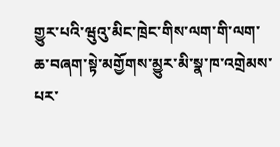གྱུར་པའི་ཝུའུ་མིང་ཁྲེང་གིས་ལག་གི་ལག་ཆ་བཞག་སྟེ་མགྱོགས་མྱུར་མི་སྣ་ཁ་འགྲེམས་པར་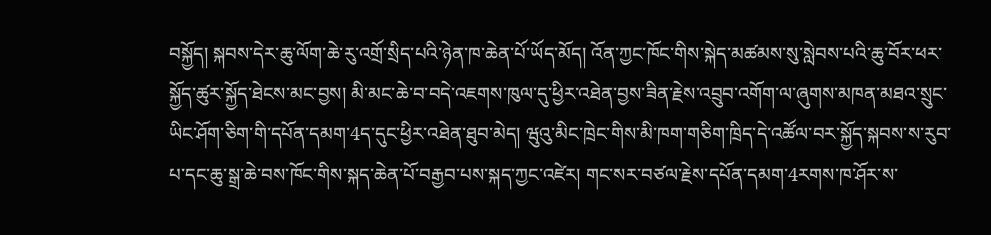བསྐྱོད། སྐབས་དེར་ཆུ་ལོག་ཆེ་རུ་འགྲོ་སྲིད་པའི་ཉེན་ཁ་ཆེན་པོ་ཡོད་མོད། འོན་ཀྱང་ཁོང་གིས་སྐེད་མཚམས་སུ་སླེབས་པའི་ཆུ་བོར་ཕར་སྐྱོད་ཚུར་སྐྱོད་ཐེངས་མང་བྱས། མི་མང་ཆེ་བ་བདེ་འཇགས་ཁུལ་དུ་ཕྱིར་འཐེན་བྱས་ཟིན་རྗེས་འབྲུབ་འགོག་ལ་ཞུགས་མཁན་མཐའ་སྲུང་ཡིང་ཤོག་ཅིག་གི་དཔོན་དམག་4ད་དུང་ཕྱིར་འཐེན་ཐུབ་མེད། ཝུའུ་མིང་ཁྲེང་གིས་མི་ཁག་གཅིག་ཁྲིད་དེ་འཚོལ་བར་སྐྱོད་སྐབས་ས་རུབ་པ་དང་ཆུ་སྒྲ་ཆེ་བས་ཁོང་གིས་སྐད་ཆེན་པོ་བརྒྱབ་པས་སྐད་ཀྱང་འཛེར། གང་སར་བཙལ་རྗེས་དཔོན་དམག་4རགས་ཁ་ཤོར་ས་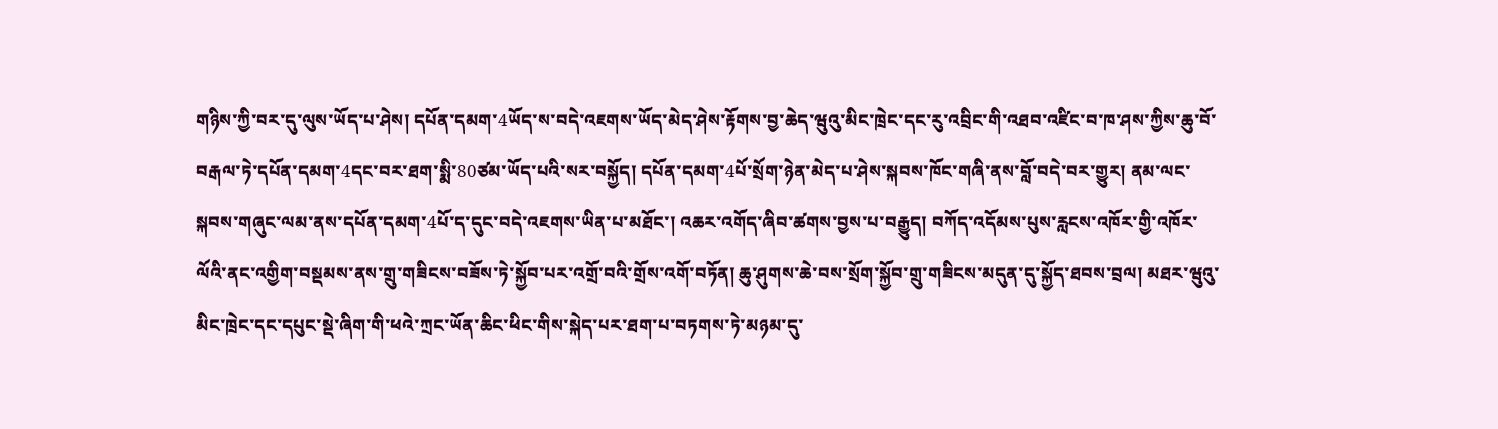གཉིས་ཀྱི་བར་དུ་ལུས་ཡོད་པ་ཤེས། དཔོན་དམག་4ཡོད་ས་བདེ་འཇགས་ཡོད་མེད་ཤེས་རྟོགས་བྱ་ཆེད་ཝུའུ་མིང་ཁྲེང་དང་རུ་འབྲིང་གི་འཐབ་འཛིང་བ་ཁ་ཤས་ཀྱིས་ཆུ་བོ་བརྒལ་ཏེ་དཔོན་དམག་4དང་བར་ཐག་སྨི་80ཙམ་ཡོད་པའི་སར་བསྐྱོད། དཔོན་དམག་4པོ་སྲོག་ཉེན་མེད་པ་ཤེས་སྐབས་ཁོང་གཞི་ནས་བློ་བདེ་བར་གྱུར། ནམ་ལང་སྐབས་གཞུང་ལམ་ནས་དཔོན་དམག་4པོ་ད་དུང་བདེ་འཇགས་ཡིན་པ་མཐོང་། འཆར་འགོད་ཞིབ་ཚགས་བྱས་པ་བརྒྱུད། བཀོད་འདོམས་པུས་རླངས་འཁོར་གྱི་འཁོར་ལོའི་ནང་འགྱིག་བསྡམས་ནས་གྲུ་གཟིངས་བཟོས་ཏེ་སྐྱོབ་པར་འགྲོ་བའི་གྲོས་འགོ་བཏོན། ཆུ་ཤུགས་ཆེ་བས་སྲོག་སྐྱོབ་གྲུ་གཟིངས་མདུན་དུ་སྐྱོད་ཐབས་བྲལ། མཐར་ཝུའུ་མིང་ཁྲེང་དང་དཔུང་སྡེ་ཞིག་གི་ཕའེ་ཀྲང་ཡོན་ཆིང་ཕིང་གིས་སྐེད་པར་ཐག་པ་བཏགས་ཏེ་མཉམ་དུ་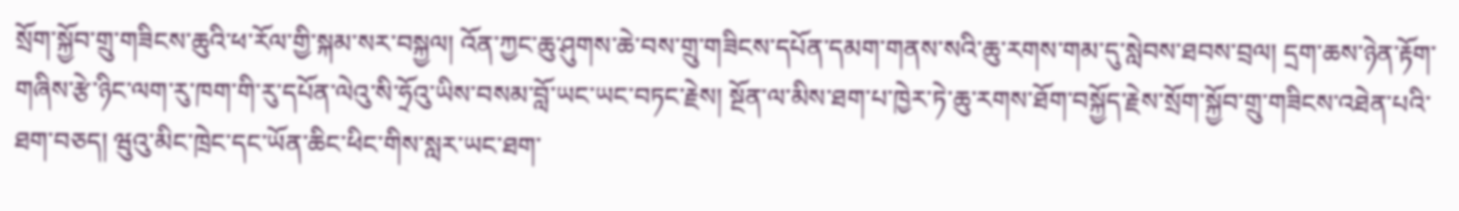སྲོག་སྐྱོབ་གྲུ་གཟིངས་ཆུའི་ཕ་རོལ་གྱི་སྐམ་སར་བསྐྱལ། འོན་ཀྱང་ཆུ་ཤུགས་ཆེ་བས་གྲུ་གཟིངས་དཔོན་དམག་གནས་སའི་ཆུ་རགས་གམ་དུ་སླེབས་ཐབས་བྲལ། དྲག་ཆས་ཉེན་རྟོག་གཞིས་རྩེ་ཉིང་ལག་རུ་ཁག་གི་རུ་དཔོན་ལེའུ་སི་ཧྲོའུ་ཡིས་བསམ་བློ་ཡང་ཡང་བཏང་རྗེས། སྔོན་ལ་མིས་ཐག་པ་ཁྱེར་ཏེ་ཆུ་རགས་ཐོག་བསྐྱོད་རྗེས་སྲོག་སྐྱོབ་གྲུ་གཟིངས་འཐེན་པའི་ཐག་བཅད། ཝུའུ་མིང་ཁྲེང་དང་ཡོན་ཆིང་ཕིང་གིས་སླར་ཡང་ཐག་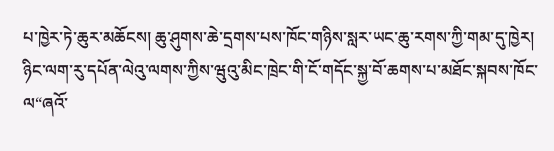པ་ཁྱེར་ཏེ་ཆུར་མཆོངས། ཆུ་ཤུགས་ཆེ་དྲགས་པས་ཁོང་གཉིས་སླར་ཡང་ཆུ་རགས་ཀྱི་གམ་དུ་ཁྱེར། ཉིང་ལག་རུ་དཔོན་ལེའུ་ལགས་ཀྱིས་ཝུའུ་མིང་ཁྲེང་གི་ངོ་གདོང་སྐྱ་བོ་ཆགས་པ་མཐོང་སྐབས་ཁོང་ལ“ཞའོ་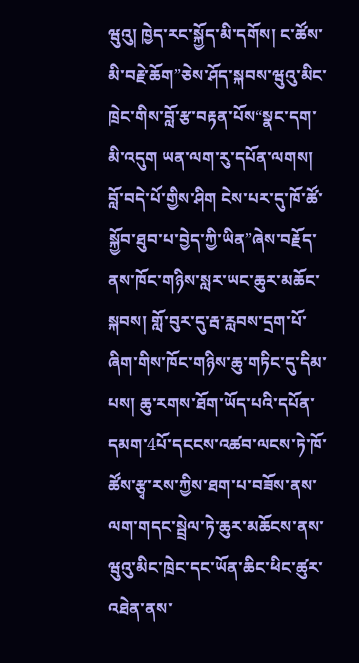ཝུའུ། ཁྱེད་རང་སྐྱོད་མི་དགོས། ང་ཚོས་མི་བརྗེ་ཆོག”ཅེས་ཤོད་སྐབས་ཝུའུ་མིང་ཁྲེང་གིས་བློ་རྩ་བརྟན་པོས“སྣང་དག་མི་འདུག ཡན་ལག་རུ་དཔོན་ལགས། བློ་བདེ་པོ་གྱིས་ཤིག ངེས་པར་དུ་ཁོ་ཚོ་སྐྱོབ་ཐུབ་པ་བྱེད་ཀྱི་ཡིན”ཞེས་བརྗོད་ནས་ཁོང་གཉིས་སླར་ཡང་ཆུར་མཆོང་སྐབས། གློ་བུར་དུ་རྦ་རླབས་དྲག་པོ་ཞིག་གིས་ཁོང་གཉིས་ཆུ་གཏིང་དུ་དིམ་པས། ཆུ་རགས་ཐོག་ཡོད་པའི་དཔོན་དམག་4པོ་དངངས་འཚབ་ལངས་ཏེ་ཁོ་ཚོས་རྩྭ་རས་ཀྱིས་ཐག་པ་བཟོས་ནས་ལག་གདང་སྦྲེལ་ཏེ་ཆུར་མཆོངས་ནས་ཝུའུ་མིང་ཁྲེང་དང་ཡོན་ཆིང་ཕིང་ཚུར་འཐེན་ནས་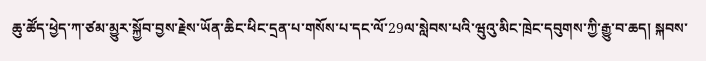ཆུ་ཚོད་ཕྱེད་ཀ་ཙམ་མྱུར་སྐྱོབ་བྱས་རྗེས་ཡོན་ཆིང་ཕིང་དྲན་པ་གསོས་པ་དང་ལོ་29ལ་སླེབས་པའི་ཝུའུ་མིང་ཁྲེང་དབུགས་ཀྱི་རྒྱུ་བ་ཆད། སྐབས་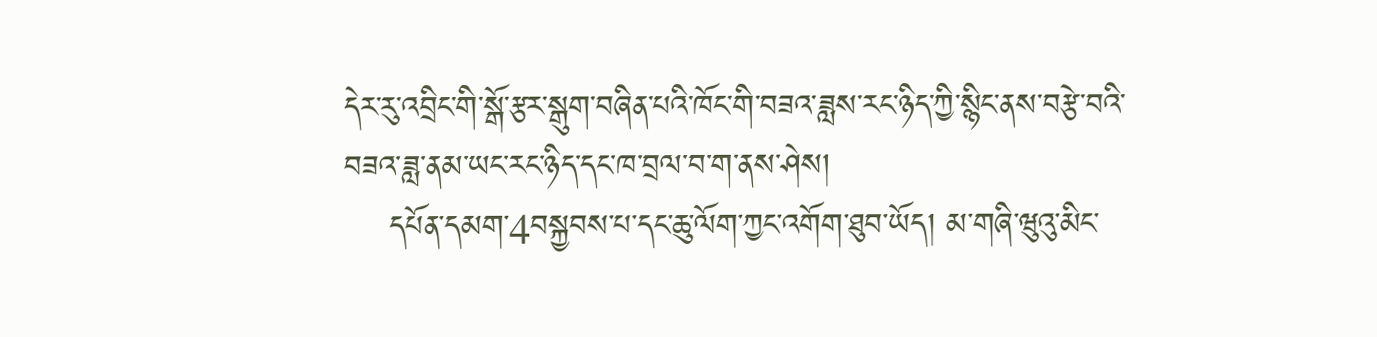དེར་རུ་འབྲིང་གི་སྒོ་རྩར་སྒུག་བཞིན་པའི་ཁོང་གི་བཟའ་ཟླས་རང་ཉིད་ཀྱི་སྙིང་ནས་བརྩེ་བའི་བཟའ་ཟླ་ནམ་ཡང་རང་ཉིད་དང་ཁ་བྲལ་བ་ག་ནས་ཤེས།
    དཔོན་དམག་4བསྐྱབས་པ་དང་ཆུ་ལོག་ཀྱང་འགོག་ཐུབ་ཡོད། མ་གཞི་ཝུའུ་མིང་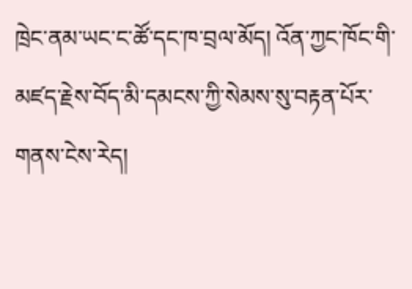ཁྲེང་ནམ་ཡང་ང་ཚོ་དང་ཁ་བྲལ་མོད། འོན་ཀྱང་ཁོང་གི་མཛད་རྗེས་བོད་མི་དམངས་ཀྱི་སེམས་སུ་བརྟན་པོར་གནས་ངེས་རེད།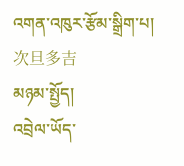འགན་འཁུར་རྩོམ་སྒྲིག་པ། 次旦多吉
མཉམ་སྤྱོད།
འབྲེལ་ཡོད་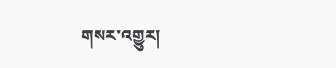གསར་འགྱུར།